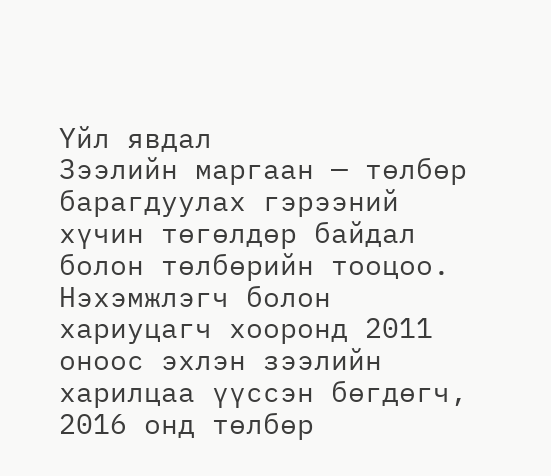Үйл явдал
Зээлийн маргаан — төлбөр барагдуулах гэрээний хүчин төгөлдөр байдал болон төлбөрийн тооцоо. Нэхэмжлэгч болон хариуцагч хооронд 2011 оноос эхлэн зээлийн харилцаа үүссэн бөгдөгч, 2016 онд төлбөр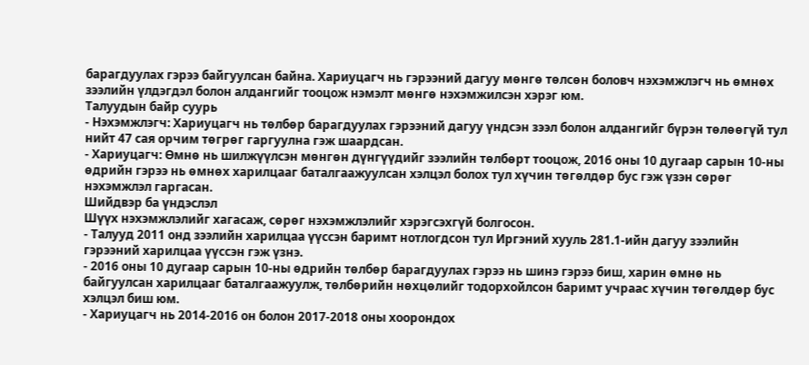барагдуулах гэрээ байгуулсан байна. Хариуцагч нь гэрээний дагуу мөнгө төлсөн боловч нэхэмжлэгч нь өмнөх зээлийн үлдэгдэл болон алдангийг тооцож нэмэлт мөнгө нэхэмжилсэн хэрэг юм.
Талуудын байр суурь
- Нэхэмжлэгч: Хариуцагч нь төлбөр барагдуулах гэрээний дагуу үндсэн зээл болон алдангийг бүрэн төлөөгүй тул нийт 47 сая орчим төгрөг гаргуулна гэж шаардсан.
- Хариуцагч: Өмнө нь шилжүүлсэн мөнгөн дүнгүүдийг зээлийн төлбөрт тооцож, 2016 оны 10 дугаар сарын 10-ны өдрийн гэрээ нь өмнөх харилцааг баталгаажуулсан хэлцэл болох тул хүчин төгөлдөр бус гэж үзэн сөрөг нэхэмжлэл гаргасан.
Шийдвэр ба үндэслэл
Шүүх нэхэмжлэлийг хагасаж, сөрөг нэхэмжлэлийг хэрэгсэхгүй болгосон.
- Талууд 2011 онд зээлийн харилцаа үүссэн баримт нотлогдсон тул Иргэний хууль 281.1-ийн дагуу зээлийн гэрээний харилцаа үүссэн гэж үзнэ.
- 2016 оны 10 дугаар сарын 10-ны өдрийн төлбөр барагдуулах гэрээ нь шинэ гэрээ биш, харин өмнө нь байгуулсан харилцааг баталгаажуулж, төлбөрийн нөхцөлийг тодорхойлсон баримт учраас хүчин төгөлдөр бус хэлцэл биш юм.
- Хариуцагч нь 2014-2016 он болон 2017-2018 оны хоорондох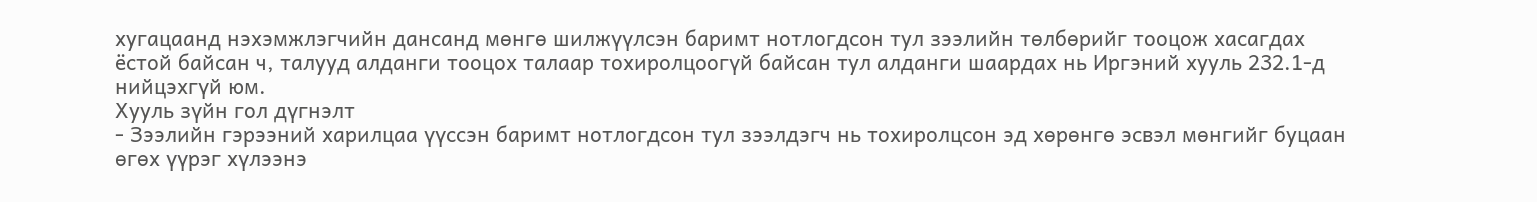хугацаанд нэхэмжлэгчийн дансанд мөнгө шилжүүлсэн баримт нотлогдсон тул зээлийн төлбөрийг тооцож хасагдах ёстой байсан ч, талууд алданги тооцох талаар тохиролцоогүй байсан тул алданги шаардах нь Иргэний хууль 232.1-д нийцэхгүй юм.
Хууль зүйн гол дүгнэлт
- Зээлийн гэрээний харилцаа үүссэн баримт нотлогдсон тул зээлдэгч нь тохиролцсон эд хөрөнгө эсвэл мөнгийг буцаан өгөх үүрэг хүлээнэ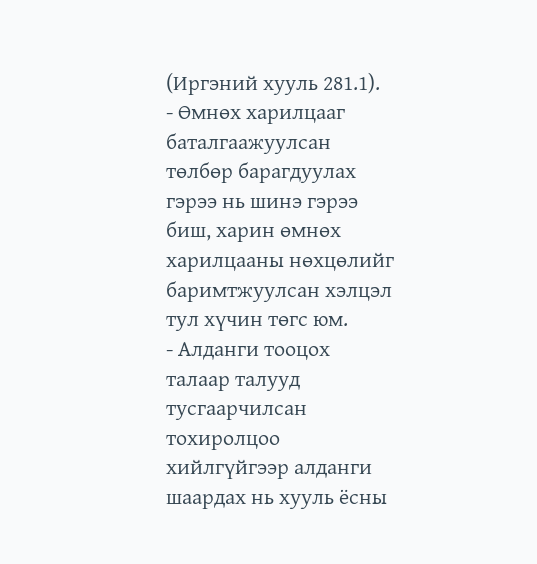(Иргэний хууль 281.1).
- Өмнөх харилцааг баталгаажуулсан төлбөр барагдуулах гэрээ нь шинэ гэрээ биш, харин өмнөх харилцааны нөхцөлийг баримтжуулсан хэлцэл тул хүчин төгс юм.
- Алданги тооцох талаар талууд тусгаарчилсан тохиролцоо хийлгүйгээр алданги шаардах нь хууль ёсны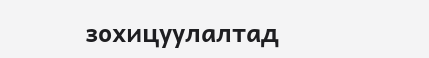зохицуулалтад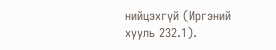нийцэхгүй (Иргэний хууль 232.1).